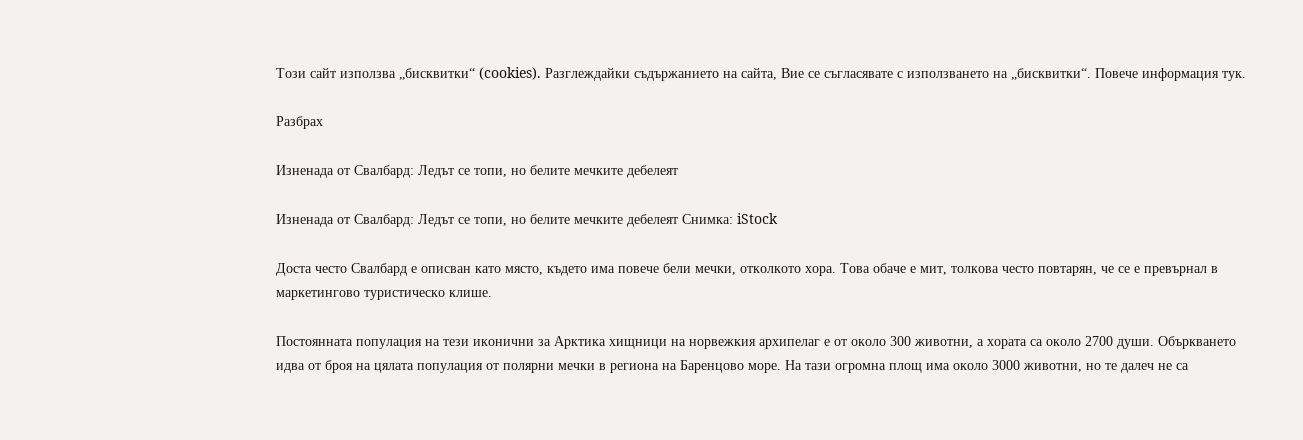Този сайт използва „бисквитки“ (cookies). Разглеждайки съдържанието на сайта, Вие се съгласявате с използването на „бисквитки“. Повече информация тук.

Разбрах

Изненада от Свалбард: Ледът се топи, но белите мечките дебелеят

Изненада от Свалбард: Ледът се топи, но белите мечките дебелеят Снимка: iStock

Доста често Свалбард е описван като място, където има повече бели мечки, отколкото хора. Това обаче е мит, толкова често повтарян, че се е превърнал в маркетингово туристическо клише.

Постоянната популация на тези иконични за Арктика хищници на норвежкия архипелаг е от около 300 животни, а хората са около 2700 души. Объркването идва от броя на цялата популация от полярни мечки в региона на Баренцово море. На тази огромна площ има около 3000 животни, но те далеч не са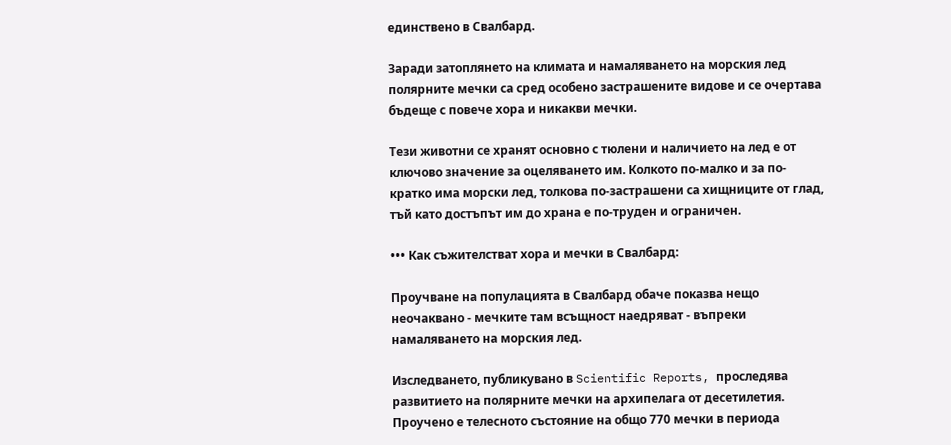единствено в Свалбард.

Заради затоплянето на климата и намаляването на морския лед полярните мечки са сред особено застрашените видове и се очертава бъдеще с повече хора и никакви мечки.

Тези животни се хранят основно с тюлени и наличието на лед е от ключово значение за оцеляването им. Колкото по-малко и за по-кратко има морски лед, толкова по-застрашени са хищниците от глад, тъй като достъпът им до храна е по-труден и ограничен.

••• Как съжителстват хора и мечки в Свалбард:

Проучване на популацията в Свалбард обаче показва нещо неочаквано - мечките там всъщност наедряват - въпреки намаляването на морския лед.

Изследването, публикувано в Scientific Reports, проследява развитието на полярните мечки на архипелага от десетилетия. Проучено е телесното състояние на общо 770 мечки в периода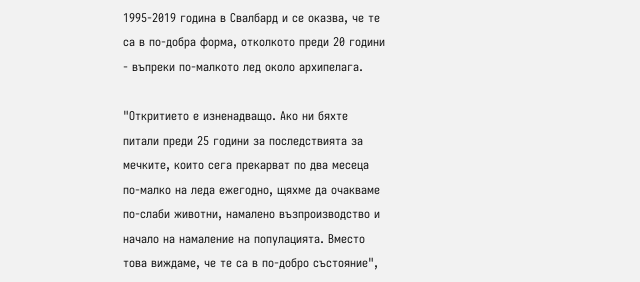1995-2019 година в Свалбард и се оказва, че те са в по-добра форма, отколкото преди 20 години - въпреки по-малкото лед около архипелага.

"Откритието е изненадващо. Ако ни бяхте питали преди 25 години за последствията за мечките, които сега прекарват по два месеца по-малко на леда ежегодно, щяхме да очакваме по-слаби животни, намалено възпроизводство и начало на намаление на популацията. Вместо това виждаме, че те са в по-добро състояние",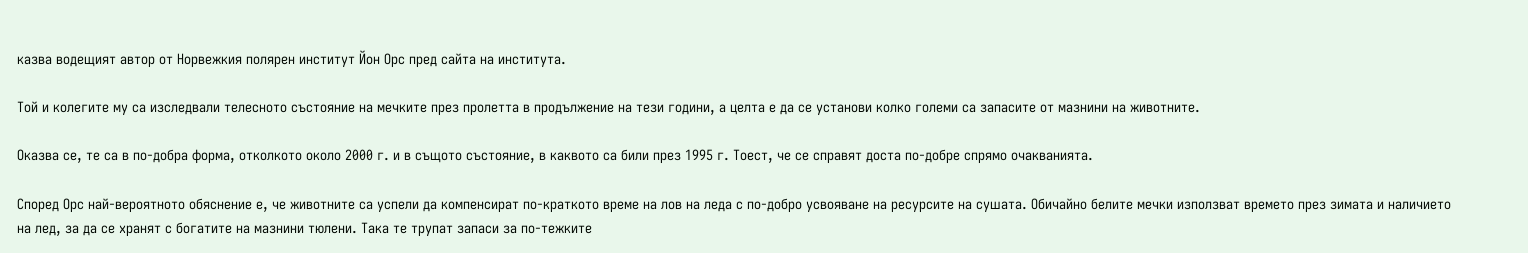казва водещият автор от Норвежкия полярен институт Йон Орс пред сайта на института.

Той и колегите му са изследвали телесното състояние на мечките през пролетта в продължение на тези години, а целта е да се установи колко големи са запасите от мазнини на животните.

Оказва се, те са в по-добра форма, отколкото около 2000 г. и в същото състояние, в каквото са били през 1995 г. Тоест, че се справят доста по-добре спрямо очакванията.

Според Орс най-вероятното обяснение е, че животните са успели да компенсират по-краткото време на лов на леда с по-добро усвояване на ресурсите на сушата. Обичайно белите мечки използват времето през зимата и наличието на лед, за да се хранят с богатите на мазнини тюлени. Така те трупат запаси за по-тежките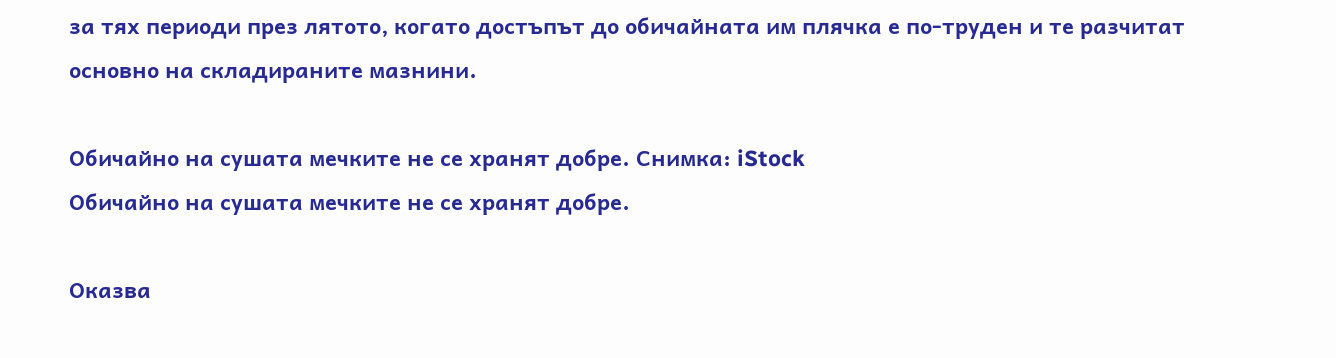за тях периоди през лятото, когато достъпът до обичайната им плячка е по-труден и те разчитат основно на складираните мазнини.

Обичайно на сушата мечките не се хранят добре. Снимка: iStock
Обичайно на сушата мечките не се хранят добре.

Оказва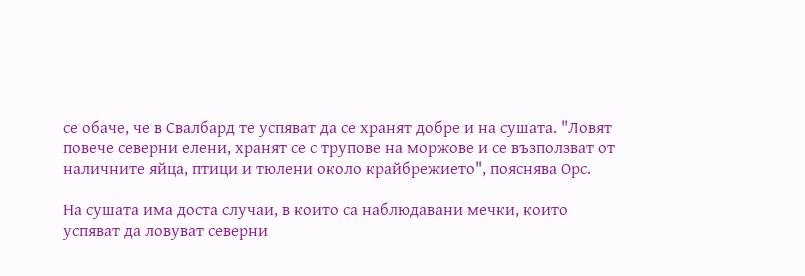се обаче, че в Свалбард те успяват да се хранят добре и на сушата. "Ловят повече северни елени, хранят се с трупове на моржове и се възползват от наличните яйца, птици и тюлени около крайбрежието", пояснява Орс.

На сушата има доста случаи, в които са наблюдавани мечки, които успяват да ловуват северни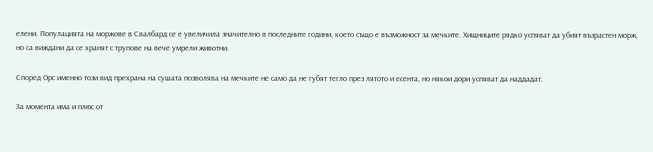елени. Популацията на моржове в Свалбард се е увеличила значително в последните години, което също е възможност за мечките. Хищниците рядко успяват да убият възрастен морж, но са виждани да се хранят с трупове на вече умрели животни.

Според Орс именно този вид прехрана на сушата позволява на мечките не само да не губят тегло през лятото и есента, но някои дори успяват да наддадат.

За момента има и плюс от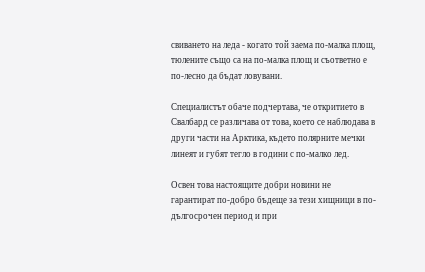свиването на леда - когато той заема по-малка площ, тюлените също са на по-малка площ и съответно е по-лесно да бъдат ловувани.

Специалистът обаче подчертава, че откритието в Свалбард се различава от това, което се наблюдава в други части на Арктика, където полярните мечки линеят и губят тегло в години с по-малко лед.

Освен това настоящите добри новини не гарантират по-добро бъдеще за тези хищници в по-дългосрочен период и при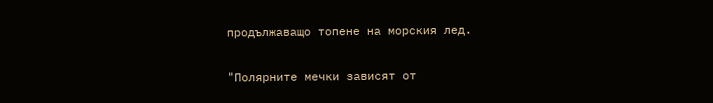продължаващо топене на морския лед.

"Полярните мечки зависят от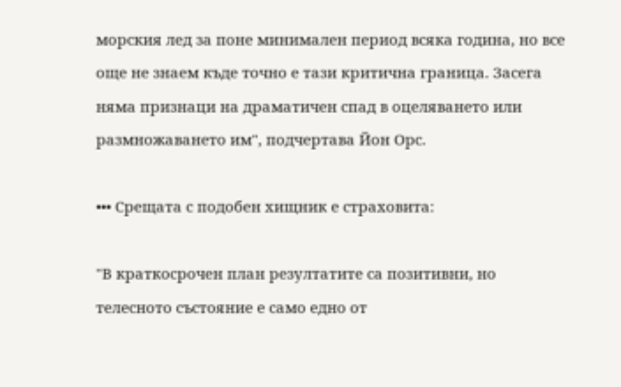морския лед за поне минимален период всяка година, но все още не знаем къде точно е тази критична граница. Засега няма признаци на драматичен спад в оцеляването или размножаването им", подчертава Йон Орс.

••• Срещата с подобен хищник е страховита:

"В краткосрочен план резултатите са позитивни, но телесното състояние е само едно от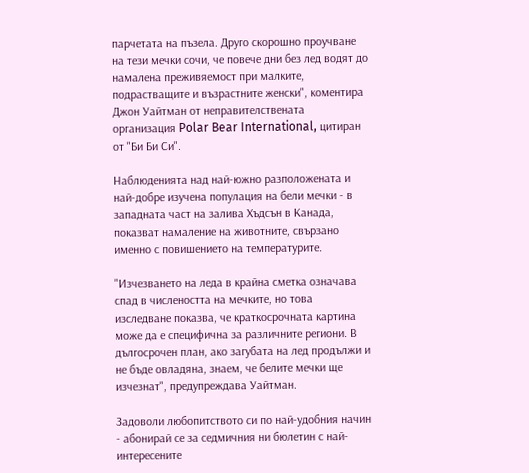парчетата на пъзела. Друго скорошно проучване на тези мечки сочи, че повече дни без лед водят до намалена преживяемост при малките, подрастващите и възрастните женски", коментира Джон Уайтман от неправителствената организация Polar Bear International, цитиран от "Би Би Си".

Наблюденията над най-южно разположената и най-добре изучена популация на бели мечки - в западната част на залива Хъдсън в Канада, показват намаление на животните, свързано именно с повишението на температурите.

"Изчезването на леда в крайна сметка означава спад в числеността на мечките, но това изследване показва, че краткосрочната картина може да е специфична за различните региони. В дългосрочен план, ако загубата на лед продължи и не бъде овладяна, знаем, че белите мечки ще изчезнат", предупреждава Уайтман.

Задоволи любопитството си по най-удобния начин - абонирай се за седмичния ни бюлетин с най-интересените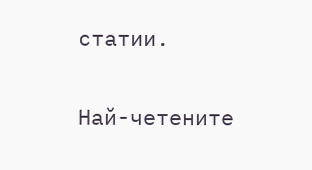статии.

Най-четените